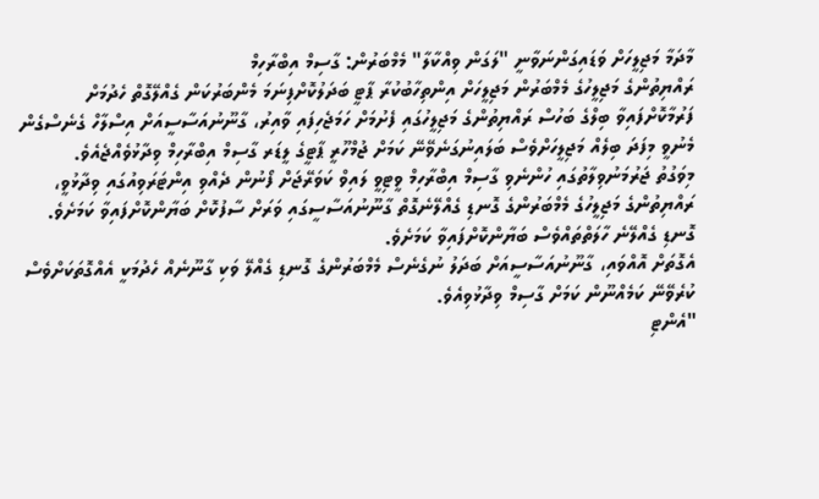މާދަމާ މަޖިލީހަށް ވަޑައިގަންނަވާނީ "ލަގަން ވިއްކާލާ" މެމްބަރުން: ގާސިމް އިބްރާހިމް
ރައްޔިތުންގެ މަޖިލީހުގެ މެމްބަރުން މަޖިލީހަށް އިންތިހާބުކުރާ ޕާޓީ ބަދަލުކޮށްފިނަމަ މެންބަރުކަން ގެއްލޭގޮތް ހެދުމަށް ފަރުމާކޮށްފައިވާ ބިލްގެ ބަހުސް ރައްޔިތުންގެ މަޖިލީހުގައި ފެށުމަށް ހަމަޖެހިފައި ވާއިރު، ގާނޫނުއަސާސީއަށް އިސްލާހް ގެނެސްގެން މެނުވީ މިފަދަ ބިލެއް މަޖިލީހަށްވެސް ބަލައިނުގަނެވޭނޭ ކަމަށް ޖުމްހޫރީ ޕާޓީގެ ލީޑަރ ގާސިމް އިބްރާހިމް ވިދާޅުވެއްޖެއެވެ.
މިވަގުތު ޖަރުމަނުވިލާތުގައި ހުންނެވި ގާސިމް އިބްރާހިމް ވީޓިވީ ލައިވް ކަވަރޭޖަށް ފޯނުން ދެއްވި އިންޓަރަވިއުގައި ވިދާޅުވީ، ރައްޔިތުންގެ މަޖިލީހުގެ މެމްބަރުންގެ ގޮނޑި ގެއްލޭނެގޮތް ގާނޫނުއަސާސީގައި ވަރަށް ސާފުކޮށް ބަޔާންކޮށްފައިވާ ކަމަށެވެ. ގޮނޑި ގެއްލޭނެ ހާލަތްތައްވެސް ބަޔާންކޮށްފައިވާ ކަމަށެވެ.
އެގޮތަށް އޮއްވައި، ގާނޫނުއަސާސީއަށް ބަދަލު ނުގެނެސް މެމްބަރުންގެ ގޮނޑި ގެއްލޭ ވަކި ގާނޫނެއް ހެދުމަކީ އެއްގޮތަކަށްވެސް ކުރެވޭނޭ ކަމެއްނޫން ކަމަށް ގާސިމް ވިދާޅުވިއެވެ.
"އެންޓި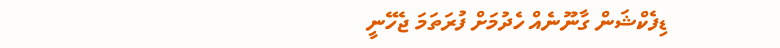ޑިފެކްޝަން ގާނޫނެއް ހެދުމަށް ފުރަތަމަ ޖެހޭނީ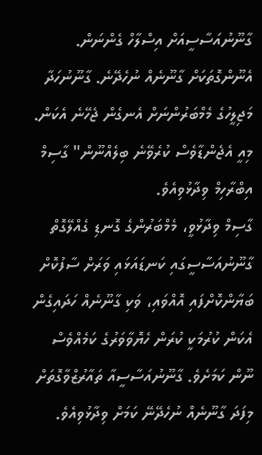ގާނޫނުއަސާސީއަށް އިސްލާހް ގެންނަން. އެނޫންގޮތަކަށް ގާނޫނެއް ނުހެދޭނެ. ގާނޫނުހަދާ މަޖިލީހުގެ މެމްބަރުންނަށް އެނގެން ޖެހޭނެ އެކަން. މިއީ އެޖެންޑާވެސް ކުރެވޭނެ ބިލެއްނޫން" ގާސިމް އިބްރާހިމް ވިދާޅުވިއެވެ.
ގާސިމް ވިދާޅުވީ، މެމްބަރުންގެ ގޮނޑި ގެއްލޭގޮތް ގާނޫނުއަސާސީގައި ކަނޑައަޅައި ވަރަށް ސާފުކޮށް ބަޔާންކޮށްފައި އޮއްވައި، ވަކި ގާނޫނެއް ހަދައިގެން އެކަން ކުރުމަކީ ކުރަން ހެޔޮވާވަރުގެ ކަމެއްވެސް ނޫން ކަމަށެވެ. ގާނޫނުއަސާސީއާ ތައާރުޒްވާގޮތަށް މިފަދަ ގާނޫނެއް ނުހެދޭނޭ ކަމަށް ވިދާޅުވިއެވެ.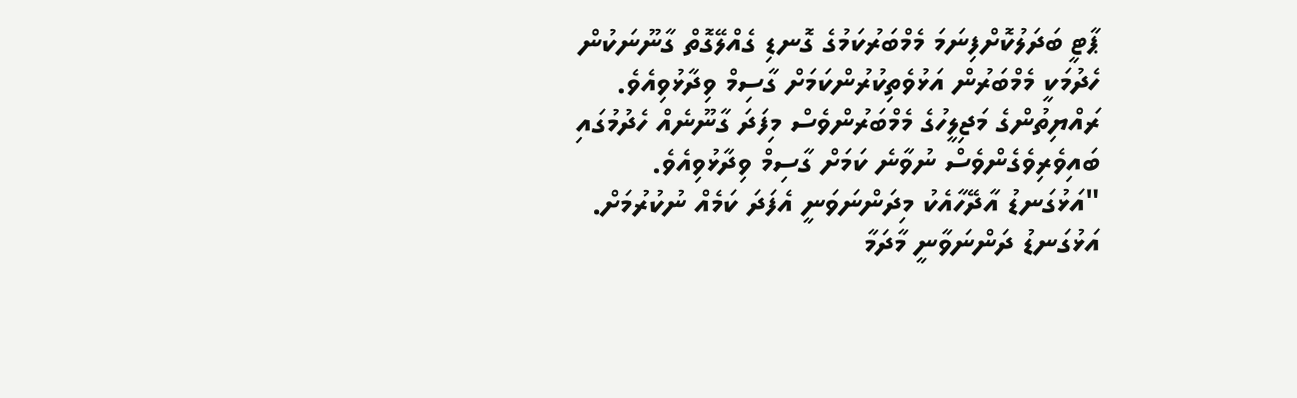ޕާޓީ ބަދަލުކޮށްފިނަމަ މެމްބަރުކަމުގެ ގޮނޑި ގެއްލޭގޮތް ގާނޫނަކުން ހެދުމަކީ މެމްބަރުން އަޅުވެތިކުރުންކަމަށް ގާސިމް ވިދާޅުވިއެވެ. ރައްޔިތުންގެ މަޖިލީހުގެ މެމްބަރުންވެސް މިފަދަ ގާނޫނެއް ހެދުމުގައި ބައިވެރިވެގެންވެސް ނުވާނެ ކަމަށް ގާސިމް ވިދާޅުވިއެވެ.
"އަޅުގަނޑު އާދޭހާއެކު މިދަންނަވަނީ އެފަދަ ކަމެއް ނުކުރުމަށް. އަޅުގަނޑު ދަންނަވާނީ މާދަމާ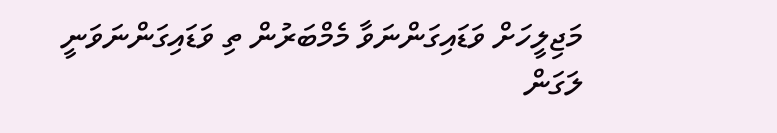މަޖިލީހަށް ވަޑައިގަންނަވާ މެމްބަރުން ތި ވަޑައިގަންނަވަނީ ލަގަން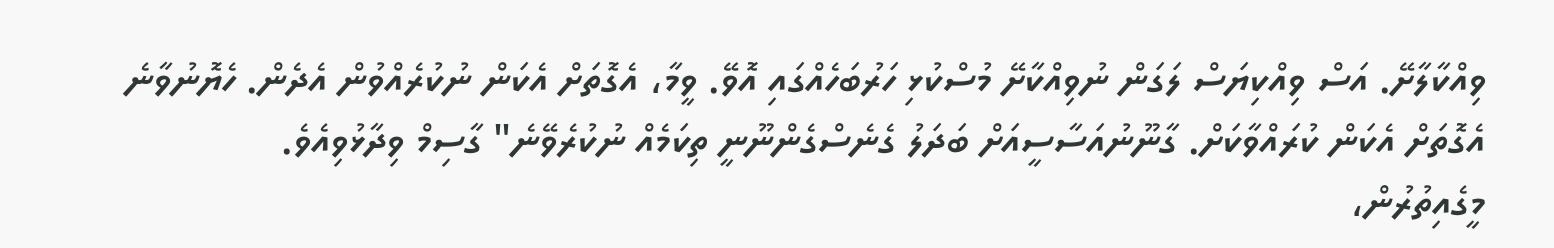ވިއްކާލާށޭ. އަސް ވިއްކިޔަސް ލަގަން ނުވިއްކާށޭ މުސްކުޅި ހަރުބަހެއްގައި އޮވޭ. ވީމާ، އެގޮތަށް އެކަން ނުކުރެއްވުން އެދެން. ހެޔޮނުވާނެ އެގޮތަށް އެކަން ކުރައްވާކަށް. ގާނޫނުއަސާސީއަށް ބަދަލު ގެނެސްގެންނޫނީ ތިކަމެއް ނުކުރެވޭނެ" ގާސިމް ވިދާޅުވިއެވެ.
މީގެއިތުރުން،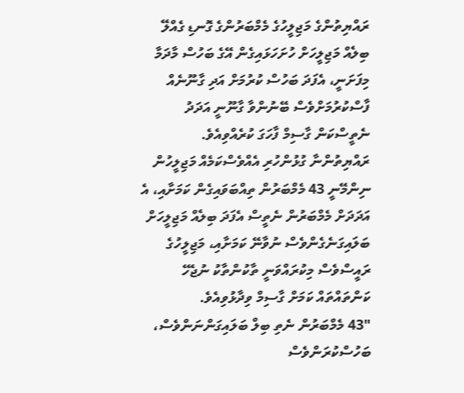ރައްޔިތުންގެ މަޖިލީހުގެ މެމްބަރުންގެ ގޮނޑި ގެއްލޭ ބިލެއް މަޖިލީހަށް ހުށަހަޅައިގެން އޭގެ ބަހުސް މާދަމާ މިފަށަނީ، އެފަދަ ބަހުސް ކުރުމަށް އަދި ގާނޫނެއް ފާސްކުރުމަށްވެސް ބޭނުންވާ ގާނޫނީ އަދަދު ނެތީސްކަން ގާސިމް ފާހަގަ ކުރެއްވިއެވެ.
ރައްޔިތުންނާ ގުޅުންހުރި އެއްވެސްކަމެއް މަޖިލީހުން ނިންމޭނީ 43 މެމްބަރުން ތިއްބަވައިގެން ކަމަށާއި، އެ އަދަދަށް މެމްބަރުން ނެތީސް އެފަދަ ބިލެއް މަޖިލީހަށް ބަލައިގަނެގެންވެސް ނުވާނޭ ކަމަށާއި، މަޖިލީހުގެ ރައީސްވެސް މިކުރައްވަނީ ތާކުންތާކު ނުޖެހޭ ކަންތައްތައް ކަމަށް ގާސިމް ވިދާޅުވިއެވެ.
"43 މެމްބަރުން ނެތި ބިލް ބަލައިގަންނަންވެސް، ބަހުސްކުރަންވެސް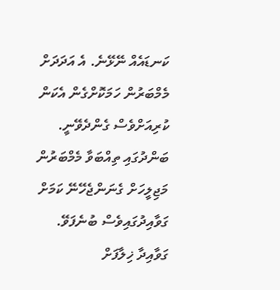ކަނޑައެއް ނޭޅޭނެ. އެ އަދަދަށް މެމްބަރުން ހަމަކޮށްގެން އެކަން ކުރިއަށްވެސް ގެންދެވޭނީ. ބަންދުގައި ތިއްބަވާ މެމްބަރުން މަޖިލީހަށް ގެނަންޖެހޭނޭ ކަމަށް ގަވާއިދުގައިވެސް ބުނެފަވޭ. ގަވާއިދާ ޚިލާފަށް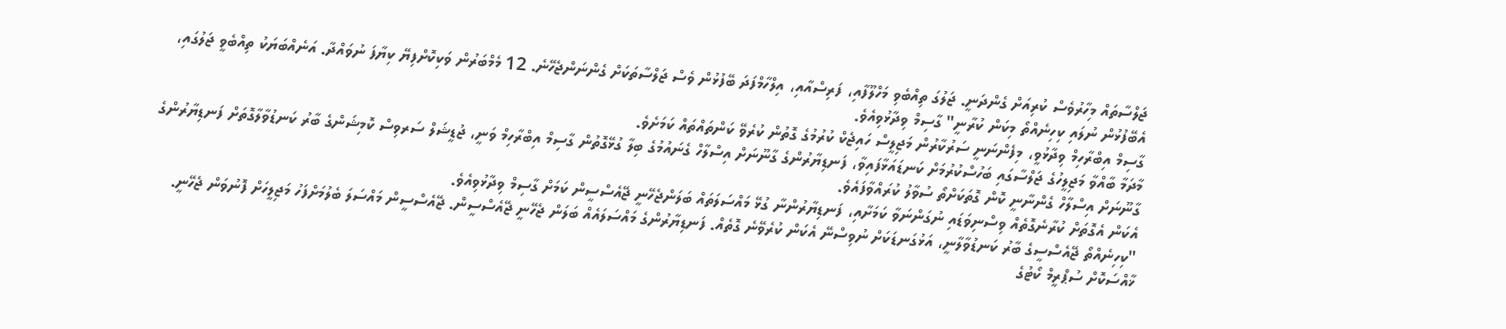ޖަލްސާތައް މިހާރުވެސް ކުރިއަށް ގެންދަނީ. ޖަލުގަ ތިއްބެވި މަހްލޫފާއި، ފަރިސްއާއި، އިލްހާމްފަދަ ބޭފުޅުން ވެސް ޖަލްސާތަކަށް ގެންނަންޖެހޭނެ. 12 މެމްބަރުން ވަކިކޮށްފިޔޭ ކިޔާފަ ނުވައްދާ. އަނެއްބަޔަކު ތިއްބެވީ ޖަލުގައި، އެބޭފުޅުން ނުލައި ކިހިނެއްތޯ މިކަން ކުރާނީ" ގާސިމް ވިދާޅުވިއެވެ.
ގާސިމް އިބްރާހިމް ވިދާޅުވީ، މިފެންނަނީ ސަރުކާރުން މަޖިލީސް ހައިޖެކް ކުރުމުގެ ގޮތުން ކުރެވޭ ކަންތައްތައް ކަމަށެވެ.
މާދަމާ ބާއްވާ މަޖިލީހުގެ ޖަލްސާގައި ބަހުސްކުރުމަށް ކަނޑައަޅާފައިވާ، ފަނޑިޔާރުންގެ ގާނޫނަށް އިސްލާހް ގެނައުމުގެ ބިލާ ގުޅޭގޮތުން ގާސިމް އިބްރާހިމް ވަނީ، ޖުޑީޝަލް ސަރވިސް ކޮމިޝަންގެ ބާރު ކަނޑުވާލާގޮތަށް ފަނޑިޔާރުންގެ ގާނޫނަށް އިސްލާހް ގެންނާނީ ކޮން ގޮތަކަށްތޯ ސުވާލު ކުރައްވާފައެވެ.
އެކަން އެގޮތަށް ކުރާނެގޮތެއް ވިސްނިވަޑައި ނުގަންނަވާ ކަމަށާއި، ފަނޑިޔާރުންނާ ގުޅޭ މައްސަލަތައް ބަލަންޖެހޭނީ ޖޭއެސްސީން ކަމަށް ގާސިމް ވިދާޅުވިއެވެ.
"ކިހިނެއްތޯ ޖޭއެސްސީގެ ބާރު ކަނޑުވާލާނީ، އަޅުގަނޑަކަށް ނުވިސްނޭ އެކަން ކުރެވޭނެ ގޮތެއް. ފަނޑިޔާރުންގެ މައްސަލައެއް ބަލަން ޖެހޭނީ ޖޭއެސްސީން. ޖޭއެސްސީން މައްސަލަ ބެލުމަށްފަހު މަޖިލީހަށް ފޮނުވަން ޖެހޭނީ. ޚާއްސަކޮށް ސުޕްރީމް ކޯޓުގެ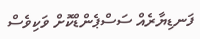ފަނޑިޔާރެއް ސަސްޕެންޑްކޮށް ވަކިވެސް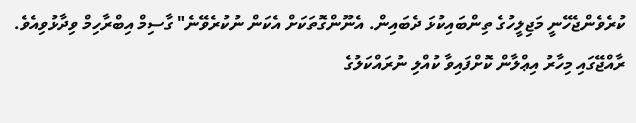ކުރެވެންޖެހޭނީ މަޖިލީހުގެ ތިންބައިކުޅަ ދެބައިން. އެނޫންގޮތަކަށް އެކަން ނުކުރެވޭނެ" ގާސިމް އިބްރާހިމް ވިދާޅުވިއެވެ.
ރާއްޖޭގައި މިހާރު އިޢްލާން ކޮށްފައިވާ ކުއްލި ނުރައްކަލުގެ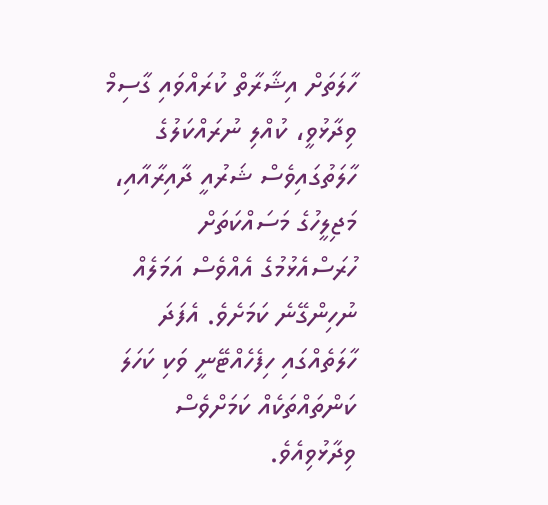ހާލަތަށް އިޝާރާތް ކުރައްވައި ގާސިމް ވިދާޅުވީ، ކުއްލި ނުރައްކަލުގެ ހާލަތުގައިވެސް ޝަރުއީ ދާއިރާއާއި، މަޖިލީހުގެ މަސައްކަތަށް ހުރަސްއެޅުމުގެ އެއްވެސް އަމަލެއް ނުހިންގޭނެ ކަމަށެވެ. އެފަދަ ހާލަތެއްގައި ހިފެހެއްޓޭނީ ވަކި ކަހަލަ ކަންތައްތަކެއް ކަމަށްވެސް ވިދާޅުވިއެވެ.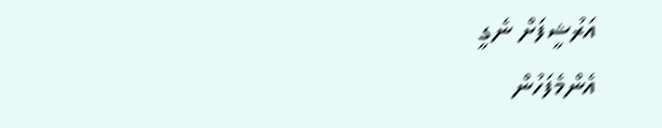އަރުޝީފަށް ނެގީ
އެންމެފަހުން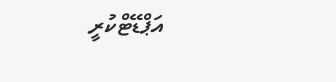އަޕްޑޭޓްކުރީ